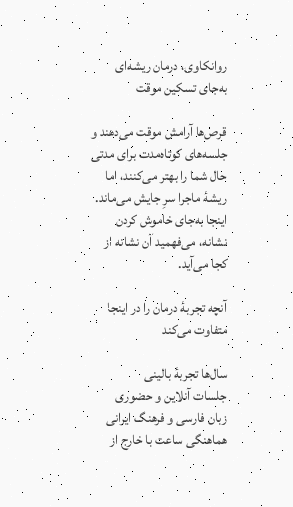روانکاوی، درمان ریشه‌ای به‌جای تسکین موقت

قرص‌ها آرامش موقت می‌دهند و جلسه‌های کوتاه‌مدت برای مدتی حال شما را بهتر می‌کنند، اما ریشهٔ ماجرا سرِ جایش می‌ماند. اینجا به‌جای خاموش کردن نشانه، می‌فهمید آن نشانه از کجا می‌آید.

آنچه تجربهٔ درمان را در اینجا متفاوت می‌کند

سال‌ها تجربهٔ بالینی
جلسات آنلاین و حضوری
زبان فارسی و فرهنگ ایرانی
هماهنگی ساعت با خارج از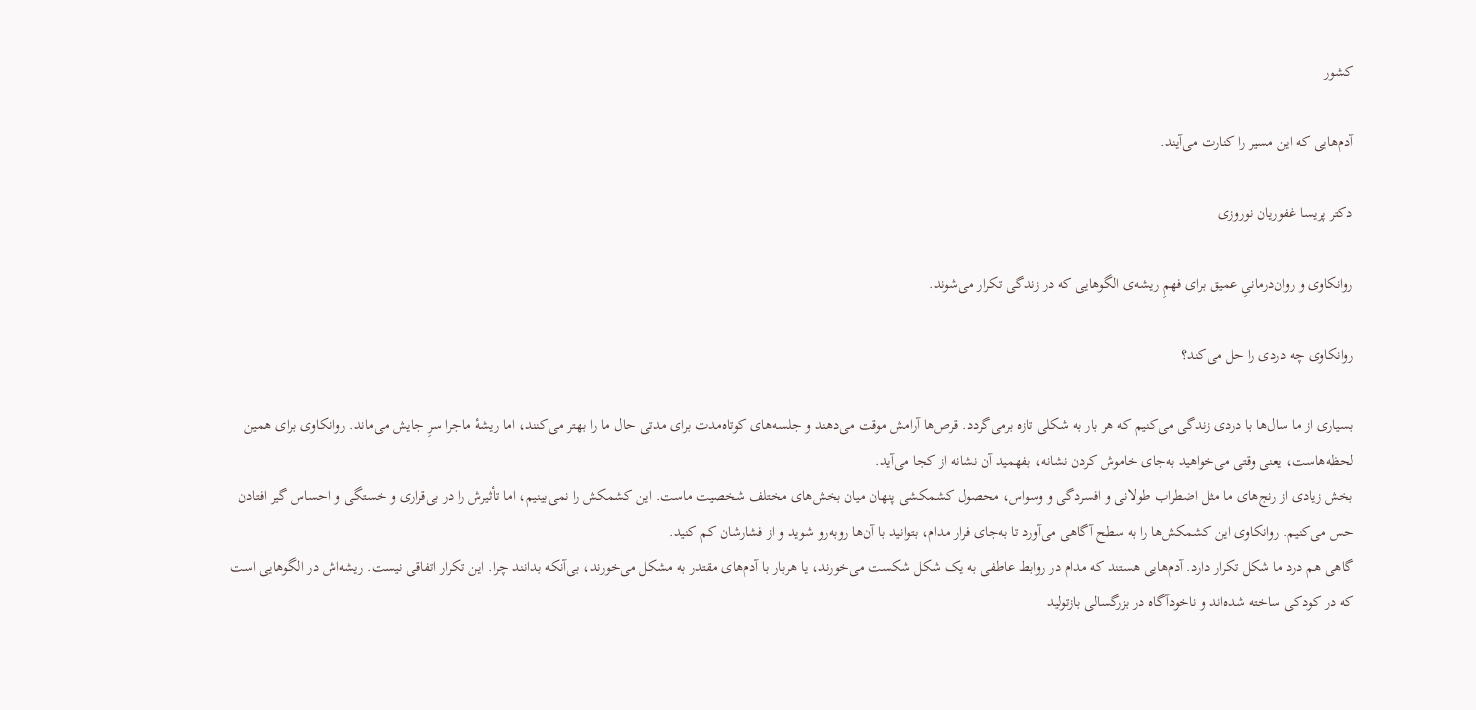کشور

آدم‌هایی که این مسیر را کنارت می‌آیند.

دکتر پریسا غفوریان نوروزی

روانکاوی و روان‌درمانیِ عمیق برای فهمِ ریشه‌ی الگوهایی که در زندگی تکرار می‌شوند.

روانکاوی چه دردی را حل می‌کند؟

بسیاری از ما سال‌ها با دردی زندگی می‌کنیم که هر بار به شکلی تازه برمی‌گردد. قرص‌ها آرامش موقت می‌دهند و جلسه‌های کوتاه‌مدت برای مدتی حال ما را بهتر می‌کنند، اما ریشهٔ ماجرا سرِ جایش می‌ماند. روانکاوی برای همین لحظه‌هاست، یعنی وقتی می‌خواهید به‌جای خاموش کردن نشانه، بفهمید آن نشانه از کجا می‌آید.
بخش زیادی از رنج‌های ما مثل اضطراب طولانی و افسردگی و وسواس، محصول کشمکشی پنهان میان بخش‌های مختلف شخصیت ماست. این کشمکش را نمی‌بینیم، اما تأثیرش را در بی‌قراری و خستگی و احساس گیر افتادن حس می‌کنیم. روانکاوی این کشمکش‌ها را به سطح آگاهی می‌آورد تا به‌جای فرار مدام، بتوانید با آن‌ها روبه‌رو شوید و از فشارشان کم کنید.
گاهی هم درد ما شکل تکرار دارد. آدم‌هایی هستند که مدام در روابط عاطفی به یک شکل شکست می‌خورند، یا هربار با آدم‌های مقتدر به مشکل می‌خورند، بی‌آنکه بدانند چرا. این تکرار اتفاقی نیست. ریشه‌اش در الگوهایی است که در کودکی ساخته شده‌اند و ناخودآگاه در بزرگسالی بازتولید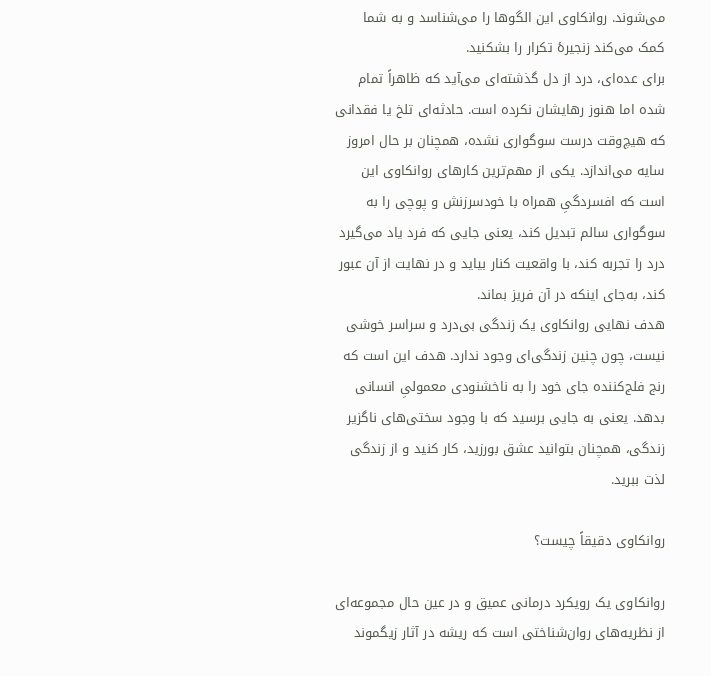می‌شوند. روانکاوی این الگوها را می‌شناسد و به شما کمک می‌کند زنجیرهٔ تکرار را بشکنید.
برای عده‌ای، درد از دل گذشته‌ای می‌آید که ظاهراً تمام شده اما هنوز رهایشان نکرده است. حادثه‌ای تلخ یا فقدانی که هیچ‌وقت درست سوگواری نشده، همچنان بر حال امروز سایه می‌اندازد. یکی از مهم‌ترین کارهای روانکاوی این است که افسردگیِ همراه با خودسرزنش و پوچی را به سوگواری سالم تبدیل کند، یعنی جایی که فرد یاد می‌گیرد درد را تجربه کند، با واقعیت کنار بیاید و در نهایت از آن عبور کند، به‌جای اینکه در آن فریز بماند.
هدف نهایی روانکاوی یک زندگی بی‌درد و سراسر خوشی نیست، چون چنین زندگی‌ای وجود ندارد. هدف این است که رنج فلج‌کننده جای خود را به ناخشنودی معمولیِ انسانی بدهد. یعنی به جایی برسید که با وجود سختی‌های ناگزیر زندگی، همچنان بتوانید عشق بورزید، کار کنید و از زندگی لذت ببرید.

روانکاوی دقیقاً چیست؟

روانکاوی یک رویکرد درمانی عمیق و در عین حال مجموعه‌ای از نظریه‌های روان‌شناختی است که ریشه در آثار زیگموند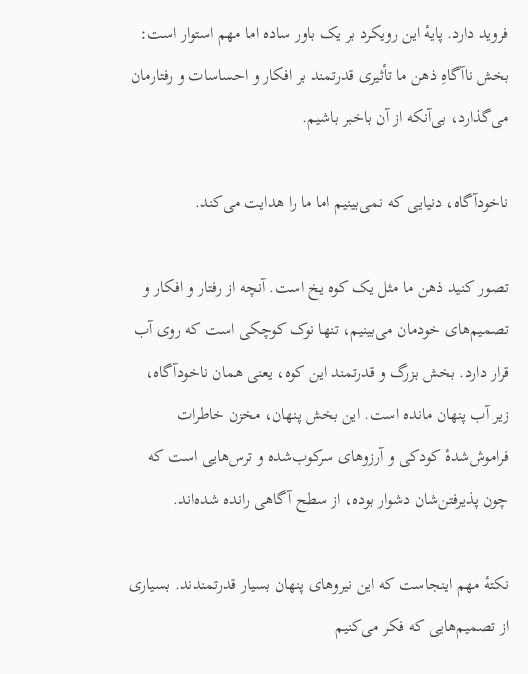فروید دارد. پایهٔ این رویکرد بر یک باور ساده اما مهم استوار است: بخش ناآگاهِ ذهن ما تأثیری قدرتمند بر افکار و احساسات و رفتارمان می‌گذارد، بی‌آنکه از آن باخبر باشیم.

ناخودآگاه، دنیایی که نمی‌بینیم اما ما را هدایت می‌کند.

تصور کنید ذهن ما مثل یک کوه یخ است. آنچه از رفتار و افکار و تصمیم‌های خودمان می‌بینیم، تنها نوک کوچکی است که روی آب قرار دارد. بخش بزرگ و قدرتمند این کوه، یعنی همان ناخودآگاه، زیر آب پنهان مانده است. این بخش پنهان، مخزن خاطرات فراموش‌شدهٔ کودکی و آرزوهای سرکوب‌شده و ترس‌هایی است که چون پذیرفتن‌شان دشوار بوده، از سطح آگاهی رانده شده‌اند.

نکتهٔ مهم اینجاست که این نیروهای پنهان بسیار قدرتمندند. بسیاری از تصمیم‌هایی که فکر می‌کنیم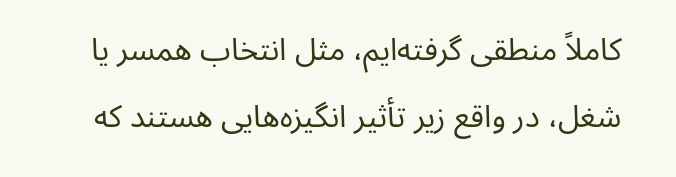کاملاً منطقی گرفته‌ایم، مثل انتخاب همسر یا شغل، در واقع زیر تأثیر انگیزه‌هایی هستند که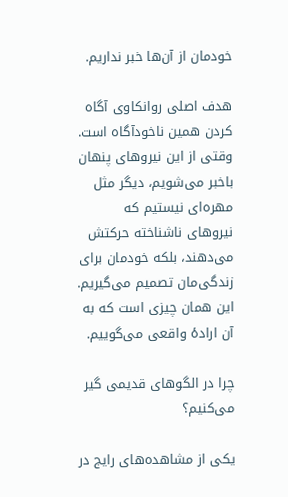خودمان از آن‌ها خبر نداریم.

هدف اصلی روانکاوی آگاه کردن همین ناخودآگاه است. وقتی از این نیروهای پنهان باخبر می‌شویم، دیگر مثل مهره‌ای نیستیم که نیروهای ناشناخته حرکتش می‌دهند، بلکه خودمان برای زندگی‌مان تصمیم می‌گیریم. این همان چیزی است که به آن ارادهٔ واقعی می‌گوییم.

چرا در الگوهای قدیمی گیر می‌کنیم؟

یکی از مشاهده‌های رایج در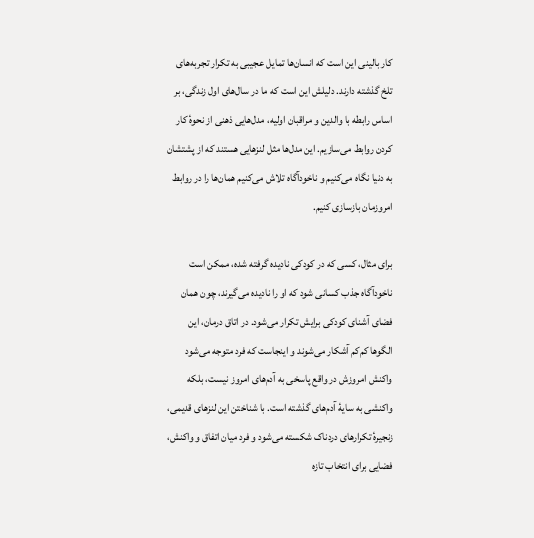کار بالینی این است که انسان‌ها تمایل عجیبی به تکرار تجربه‌های تلخ گذشته دارند. دلیلش این است که ما در سال‌های اول زندگی، بر اساس رابطه با والدین و مراقبان اولیه، مدل‌هایی ذهنی از نحوهٔ کار کردن روابط می‌سازیم. این مدل‌ها مثل لنزهایی هستند که از پشتشان به دنیا نگاه می‌کنیم و ناخودآگاه تلاش می‌کنیم همان‌ها را در روابط امروزمان بازسازی کنیم.

برای مثال، کسی که در کودکی نادیده گرفته شده، ممکن است ناخودآگاه جذب کسانی شود که او را نادیده می‌گیرند، چون همان فضای آشنای کودکی برایش تکرار می‌شود. در اتاق درمان، این الگوها کم‌کم آشکار می‌شوند و اینجاست که فرد متوجه می‌شود واکنش امروزش در واقع پاسخی به آدم‌های امروز نیست، بلکه واکنشی به سایهٔ آدم‌های گذشته است. با شناختن این لنزهای قدیمی، زنجیرهٔ تکرارهای دردناک شکسته می‌شود و فرد میان اتفاق و واکنش، فضایی برای انتخاب تازه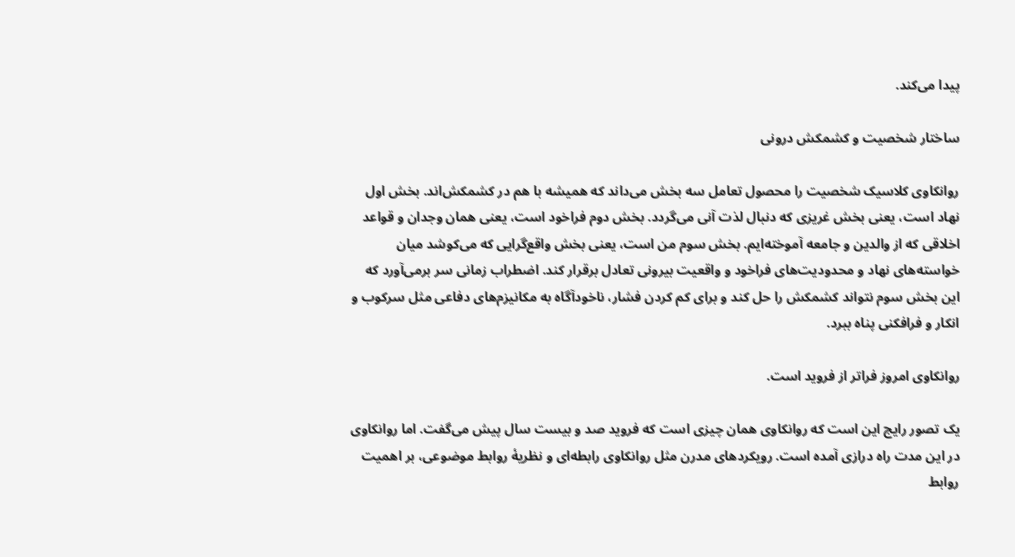پیدا می‌کند.

ساختار شخصیت و کشمکش درونی

روانکاوی کلاسیک شخصیت را محصول تعامل سه بخش می‌داند که همیشه با هم در کشمکش‌اند. بخش اول نهاد است، یعنی بخش غریزی که دنبال لذت آنی می‌گردد. بخش دوم فراخود است، یعنی همان وجدان و قواعد اخلاقی که از والدین و جامعه آموخته‌ایم. بخش سوم من است، یعنی بخش واقع‌گرایی که می‌کوشد میان خواسته‌های نهاد و محدودیت‌های فراخود و واقعیت بیرونی تعادل برقرار کند. اضطراب زمانی سر برمی‌آورد که این بخش سوم نتواند کشمکش را حل کند و برای کم کردن فشار، ناخودآگاه به مکانیزم‌های دفاعی مثل سرکوب و انکار و فرافکنی پناه ببرد.

روانکاوی امروز فراتر از فروید است.

یک تصور رایج این است که روانکاوی همان چیزی است که فروید صد و بیست سال پیش می‌گفت. اما روانکاوی در این مدت راه درازی آمده است. رویکردهای مدرن مثل روانکاوی رابطه‌ای و نظریهٔ روابط موضوعی، بر اهمیت روابط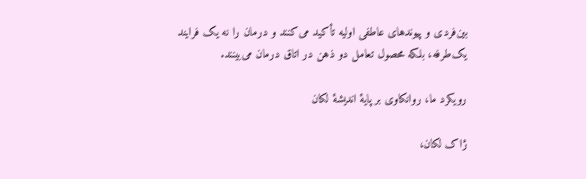بین‌فردی و پیوندهای عاطفی اولیه تأکید می‌کنند و درمان را نه یک فرایند یک‌طرفه، بلکه محصول تعامل دو ذهن در اتاق درمان می‌بینند.

رویکرد ما، روانکاوی بر پایهٔ اندیشهٔ لکان

ژاک لکان،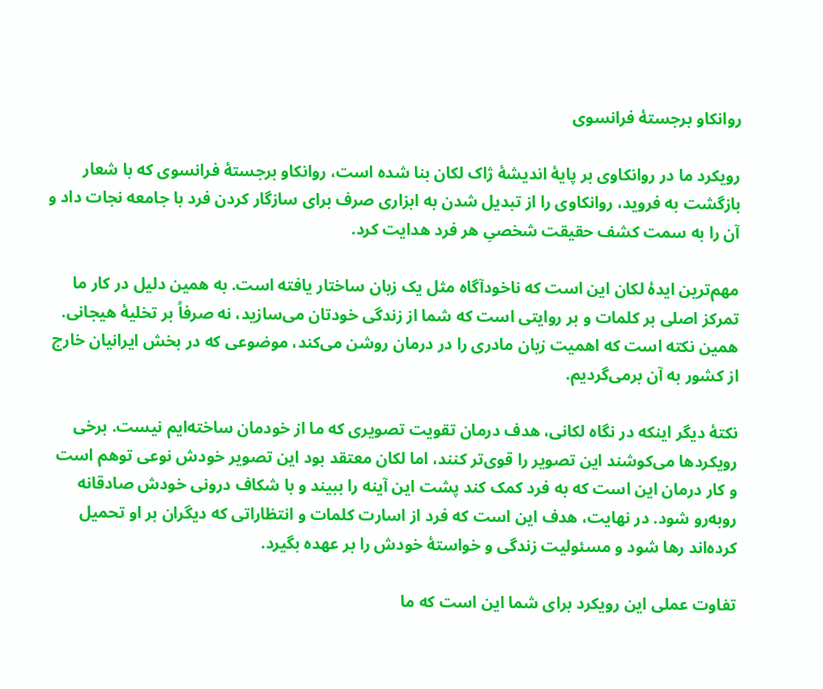روانکاو برجستهٔ فرانسوی

رویکرد ما در روانکاوی بر پایهٔ اندیشهٔ ژاک لکان بنا شده است، روانکاو برجستهٔ فرانسوی که با شعار بازگشت به فروید، روانکاوی را از تبدیل شدن به ابزاری صرف برای سازگار کردن فرد با جامعه نجات داد و آن را به سمت کشف حقیقت شخصیِ هر فرد هدایت کرد.

مهم‌ترین ایدهٔ لکان این است که ناخودآگاه مثل یک زبان ساختار یافته است. به همین دلیل در کار ما تمرکز اصلی بر کلمات و بر روایتی است که شما از زندگی خودتان می‌سازید، نه صرفاً بر تخلیهٔ هیجانی. همین نکته است که اهمیت زبان مادری را در درمان روشن می‌کند، موضوعی که در بخش ایرانیان خارج از کشور به آن برمی‌گردیم.

نکتهٔ دیگر اینکه در نگاه لکانی، هدف درمان تقویت تصویری که ما از خودمان ساخته‌ایم نیست. برخی رویکردها می‌کوشند این تصویر را قوی‌تر کنند، اما لکان معتقد بود این تصویر خودش نوعی توهم است و کار درمان این است که به فرد کمک کند پشت این آینه را ببیند و با شکاف درونی خودش صادقانه روبه‌رو شود. در نهایت، هدف این است که فرد از اسارت کلمات و انتظاراتی که دیگران بر او تحمیل کرده‌اند رها شود و مسئولیت زندگی و خواستهٔ خودش را بر عهده بگیرد.

تفاوت عملی این رویکرد برای شما این است که ما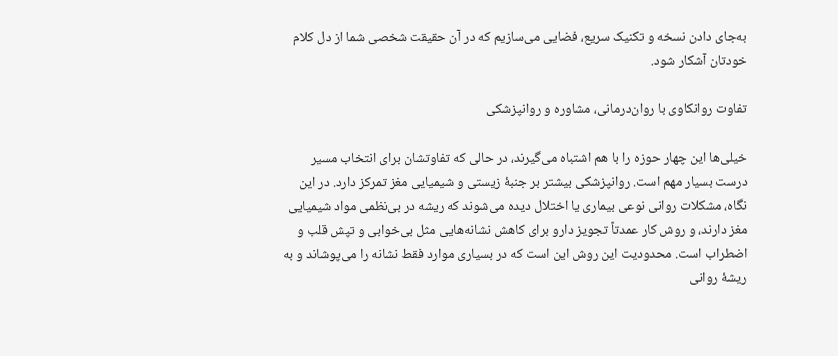به‌جای دادن نسخه و تکنیک سریع، فضایی می‌سازیم که در آن حقیقت شخصی شما از دل کلام خودتان آشکار شود.

تفاوت روانکاوی با روان‌درمانی، مشاوره و روانپزشکی

خیلی‌ها این چهار حوزه را با هم اشتباه می‌گیرند، در حالی که تفاوتشان برای انتخاب مسیر درست بسیار مهم است. روانپزشکی بیشتر بر جنبهٔ زیستی و شیمیایی مغز تمرکز دارد. در این نگاه، مشکلات روانی نوعی بیماری یا اختلال دیده می‌شوند که ریشه در بی‌نظمی مواد شیمیایی مغز دارند، و روش کار عمدتاً تجویز دارو برای کاهش نشانه‌هایی مثل بی‌خوابی و تپش قلب و اضطراب است. محدودیت این روش این است که در بسیاری موارد فقط نشانه را می‌پوشاند و به ریشهٔ روانی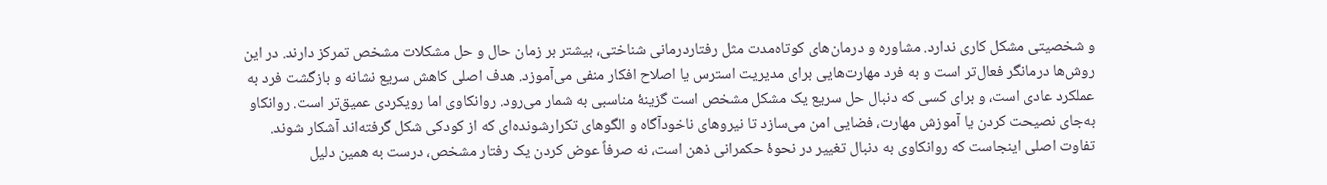و شخصیتی مشکل کاری ندارد. مشاوره و درمان‌های کوتاه‌مدت مثل رفتاردرمانی شناختی، بیشتر بر زمان حال و حل مشکلات مشخص تمرکز دارند. در این روش‌ها درمانگر فعال‌تر است و به فرد مهارت‌هایی برای مدیریت استرس یا اصلاح افکار منفی می‌آموزد. هدف اصلی کاهش سریع نشانه و بازگشت فرد به عملکرد عادی است، و برای کسی که دنبال حل سریع یک مشکل مشخص است گزینهٔ مناسبی به شمار می‌رود. روانکاوی اما رویکردی عمیق‌تر است. روانکاو به‌جای نصیحت کردن یا آموزش مهارت، فضایی امن می‌سازد تا نیروهای ناخودآگاه و الگوهای تکرارشونده‌ای که از کودکی شکل گرفته‌اند آشکار شوند. تفاوت اصلی اینجاست که روانکاوی به دنبال تغییر در نحوهٔ حکمرانی ذهن است، نه صرفاً عوض کردن یک رفتار مشخص، درست به همین دلیل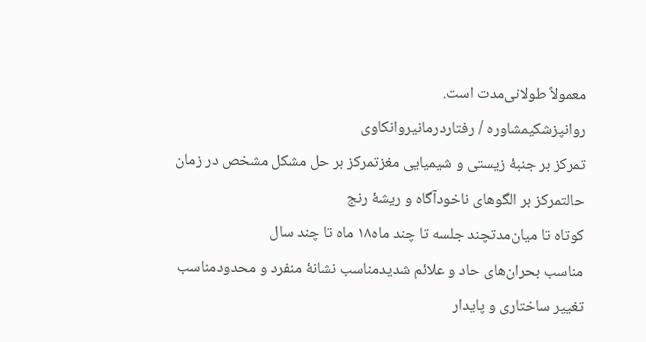معمولاً طولانی‌مدت است.
روانپزشکیمشاوره / رفتاردرمانیروانکاوی
تمرکز بر جنبهٔ زیستی و شیمیایی مغزتمرکز بر حل مشکل مشخص در زمان حالتمرکز بر الگوهای ناخودآگاه و ریشهٔ رنج
کوتاه تا میان‌مدتچند جلسه تا چند ماه۱۸ ماه تا چند سال
مناسب بحران‌های حاد و علائم شدیدمناسب نشانهٔ منفرد و محدودمناسب تغییر ساختاری و پایدار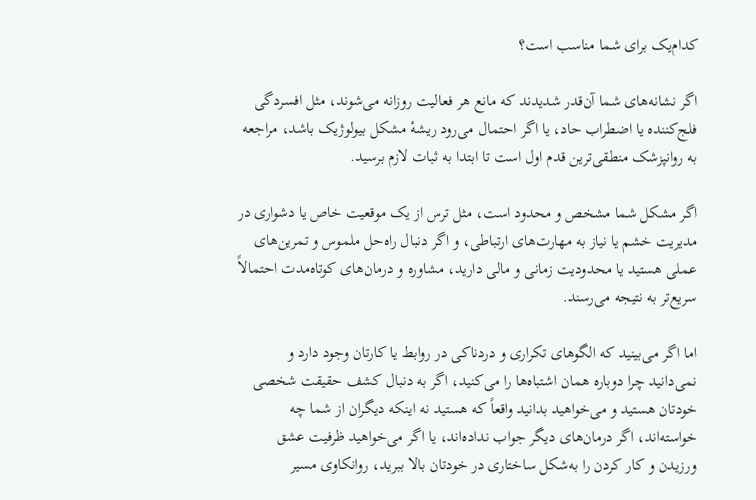کدام‌یک برای شما مناسب است؟

اگر نشانه‌های شما آن‌قدر شدیدند که مانع هر فعالیت روزانه می‌شوند، مثل افسردگی فلج‌کننده یا اضطراب حاد، یا اگر احتمال می‌رود ریشهٔ مشکل بیولوژیک باشد، مراجعه به روانپزشک منطقی‌ترین قدم اول است تا ابتدا به ثبات لازم برسید.

اگر مشکل شما مشخص و محدود است، مثل ترس از یک موقعیت خاص یا دشواری در مدیریت خشم یا نیاز به مهارت‌های ارتباطی، و اگر دنبال راه‌حل ملموس و تمرین‌های عملی هستید یا محدودیت زمانی و مالی دارید، مشاوره و درمان‌های کوتاه‌مدت احتمالاً سریع‌تر به نتیجه می‌رسند.

اما اگر می‌بینید که الگوهای تکراری و دردناکی در روابط یا کارتان وجود دارد و نمی‌دانید چرا دوباره همان اشتباه‌ها را می‌کنید، اگر به دنبال کشف حقیقت شخصی خودتان هستید و می‌خواهید بدانید واقعاً که هستید نه اینکه دیگران از شما چه خواسته‌اند، اگر درمان‌های دیگر جواب نداده‌اند، یا اگر می‌خواهید ظرفیت عشق ورزیدن و کار کردن را به‌شکل ساختاری در خودتان بالا ببرید، روانکاوی مسیر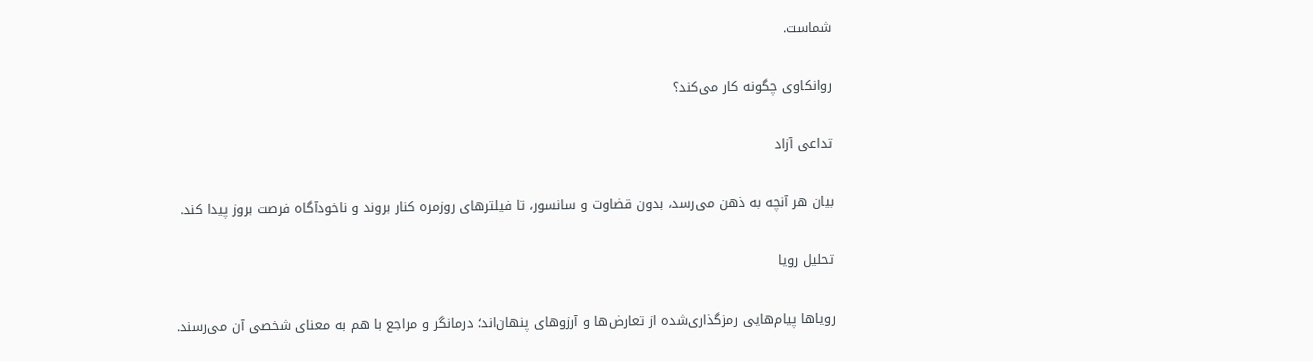شماست.

روانکاوی چگونه کار می‌کند؟

تداعی آزاد

بیان هر آنچه به ذهن می‌رسد، بدون قضاوت و سانسور، تا فیلترهای روزمره کنار بروند و ناخودآگاه فرصت بروز پیدا کند.

تحلیل رویا

رویاها پیام‌هایی رمزگذاری‌شده از تعارض‌ها و آرزوهای پنهان‌اند؛ درمانگر و مراجع با هم به معنای شخصی آن می‌رسند.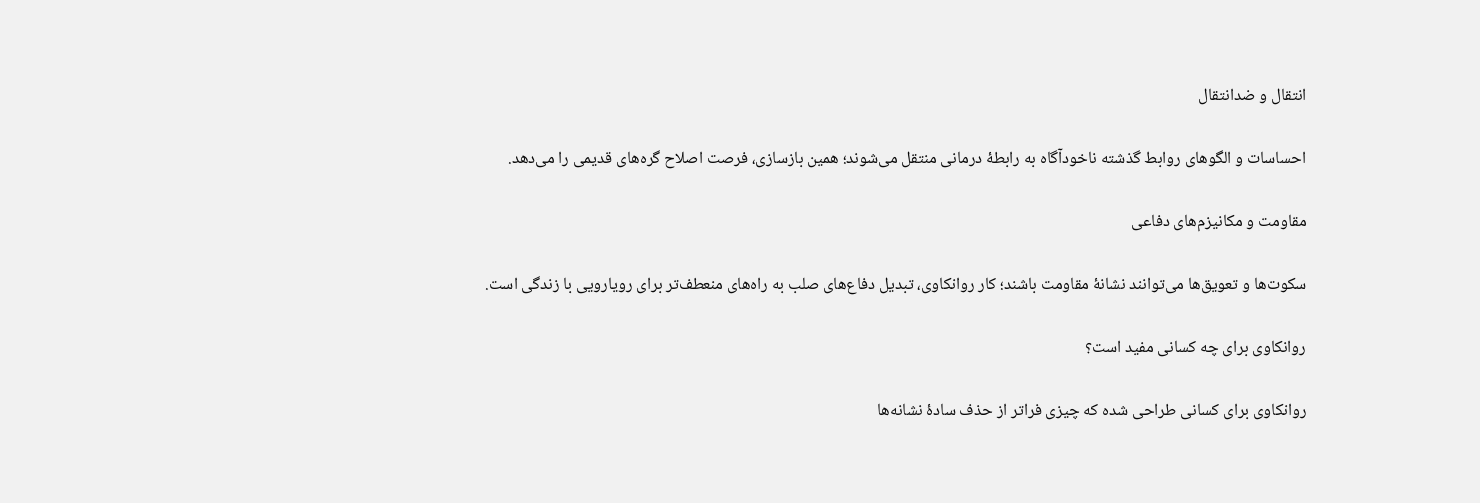انتقال و ضدانتقال

احساسات و الگوهای روابط گذشته ناخودآگاه به رابطهٔ درمانی منتقل می‌شوند؛ همین بازسازی، فرصت اصلاح گره‌های قدیمی را می‌دهد.

مقاومت و مکانیزم‌های دفاعی

سکوت‌ها و تعویق‌ها می‌توانند نشانهٔ مقاومت باشند؛ کار روانکاوی، تبدیل دفاع‌های صلب به راه‌های منعطف‌تر برای رویارویی با زندگی است.

روانکاوی برای چه کسانی مفید است؟

روانکاوی برای کسانی طراحی شده که چیزی فراتر از حذف سادهٔ نشانه‌ها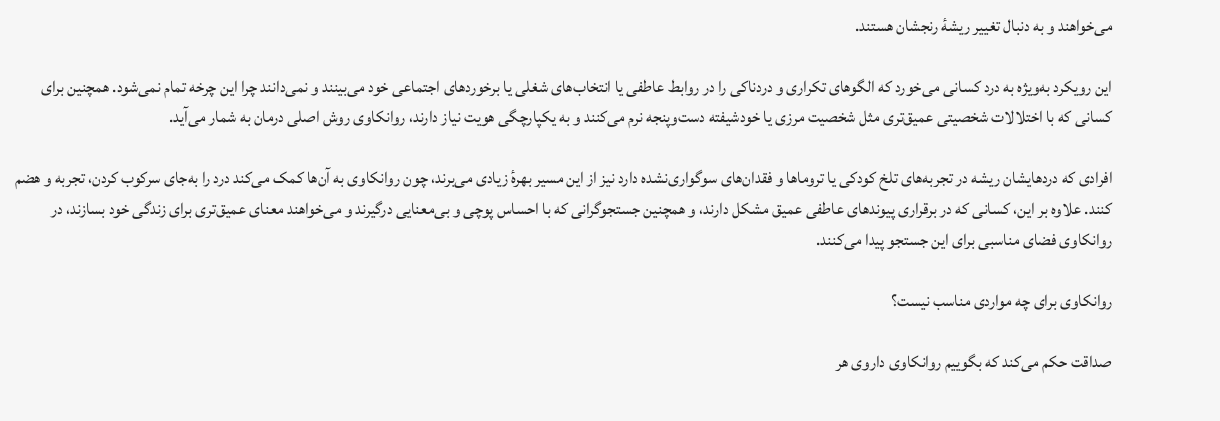می‌خواهند و به دنبال تغییر ریشهٔ رنجشان هستند.

این رویکرد به‌ویژه به درد کسانی می‌خورد که الگوهای تکراری و دردناکی را در روابط عاطفی یا انتخاب‌های شغلی یا برخوردهای اجتماعی خود می‌بینند و نمی‌دانند چرا این چرخه تمام نمی‌شود. همچنین برای کسانی که با اختلالات شخصیتی عمیق‌تری مثل شخصیت مرزی یا خودشیفته دست‌وپنجه نرم می‌کنند و به یکپارچگی هویت نیاز دارند، روانکاوی روش اصلی درمان به شمار می‌آید.

افرادی که دردهایشان ریشه در تجربه‌های تلخ کودکی یا تروماها و فقدان‌های سوگواری‌نشده دارد نیز از این مسیر بهرهٔ زیادی می‌برند، چون روانکاوی به آن‌ها کمک می‌کند درد را به‌جای سرکوب کردن، تجربه و هضم کنند. علاوه بر این، کسانی که در برقراری پیوندهای عاطفی عمیق مشکل دارند، و همچنین جستجوگرانی که با احساس پوچی و بی‌معنایی درگیرند و می‌خواهند معنای عمیق‌تری برای زندگی خود بسازند، در روانکاوی فضای مناسبی برای این جستجو پیدا می‌کنند.

روانکاوی برای چه مواردی مناسب نیست؟

صداقت حکم می‌کند که بگوییم روانکاوی داروی هر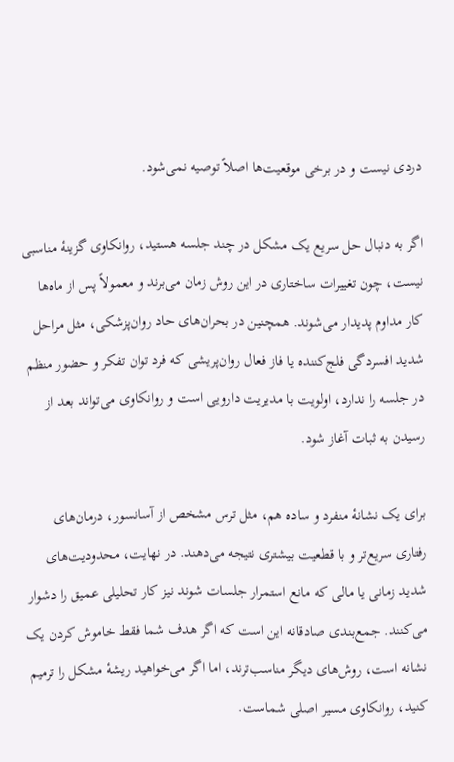دردی نیست و در برخی موقعیت‌ها اصلاً توصیه نمی‌شود.

اگر به دنبال حل سریع یک مشکل در چند جلسه هستید، روانکاوی گزینهٔ مناسبی نیست، چون تغییرات ساختاری در این روش زمان می‌برند و معمولاً پس از ماه‌ها کار مداوم پدیدار می‌شوند. همچنین در بحران‌های حاد روان‌پزشکی، مثل مراحل شدید افسردگی فلج‌کننده یا فاز فعال روان‌پریشی که فرد توان تفکر و حضور منظم در جلسه را ندارد، اولویت با مدیریت دارویی است و روانکاوی می‌تواند بعد از رسیدن به ثبات آغاز شود.

برای یک نشانهٔ منفرد و ساده هم، مثل ترس مشخص از آسانسور، درمان‌های رفتاری سریع‌تر و با قطعیت بیشتری نتیجه می‌دهند. در نهایت، محدودیت‌های شدید زمانی یا مالی که مانع استمرار جلسات شوند نیز کار تحلیلی عمیق را دشوار می‌کنند. جمع‌بندی صادقانه این است که اگر هدف شما فقط خاموش کردن یک نشانه است، روش‌های دیگر مناسب‌ترند، اما اگر می‌خواهید ریشهٔ مشکل را ترمیم کنید، روانکاوی مسیر اصلی شماست.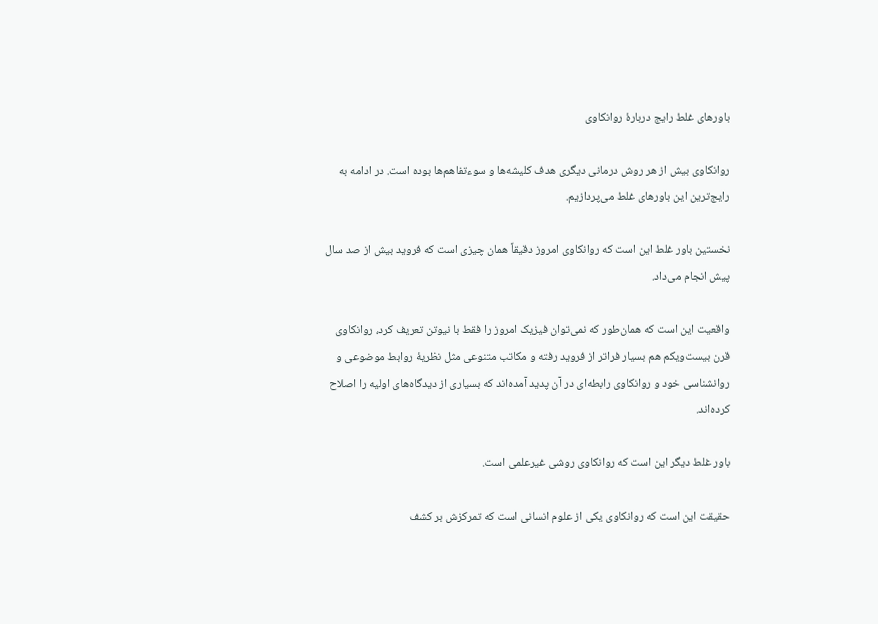باورهای غلط رایج دربارهٔ روانکاوی

روانکاوی بیش از هر روش درمانی دیگری هدف کلیشه‌ها و سوءتفاهم‌ها بوده است. در ادامه به رایج‌ترین این باورهای غلط می‌پردازیم.

نخستین باور غلط این است که روانکاوی امروز دقیقاً همان چیزی است که فروید بیش از صد سال پیش انجام می‌داد.

واقعیت این است که همان‌طور که نمی‌توان فیزیک امروز را فقط با نیوتن تعریف کرد، روانکاوی قرن بیست‌ویکم هم بسیار فراتر از فروید رفته و مکاتب متنوعی مثل نظریهٔ روابط موضوعی و روانشناسی خود و روانکاوی رابطه‌ای در آن پدید آمده‌اند که بسیاری از دیدگاه‌های اولیه را اصلاح کرده‌اند.

باور غلط دیگر این است که روانکاوی روشی غیرعلمی است.

حقیقت این است که روانکاوی یکی از علوم انسانی است که تمرکزش بر کشف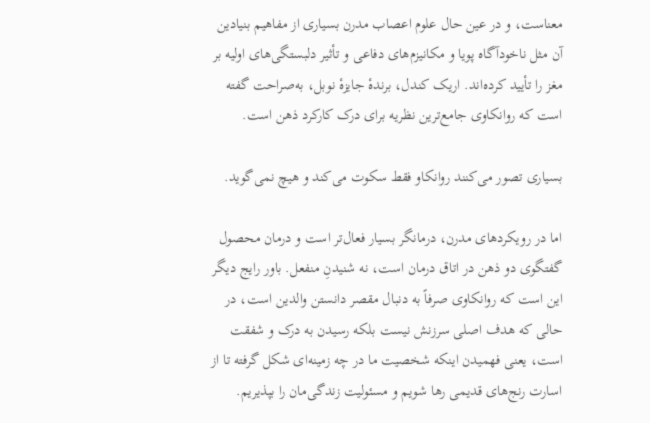معناست، و در عین حال علوم اعصاب مدرن بسیاری از مفاهیم بنیادین آن مثل ناخودآگاه پویا و مکانیزم‌های دفاعی و تأثیر دلبستگی‌های اولیه بر مغز را تأیید کرده‌اند. اریک کندل، برندهٔ جایزهٔ نوبل، به‌صراحت گفته است که روانکاوی جامع‌ترین نظریه برای درک کارکرد ذهن است.

بسیاری تصور می‌کنند روانکاو فقط سکوت می‌کند و هیچ نمی‌گوید.

اما در رویکردهای مدرن، درمانگر بسیار فعال‌تر است و درمان محصول گفتگوی دو ذهن در اتاق درمان است، نه شنیدنِ منفعل. باور رایج دیگر این است که روانکاوی صرفاً به دنبال مقصر دانستن والدین است، در حالی که هدف اصلی سرزنش نیست بلکه رسیدن به درک و شفقت است، یعنی فهمیدن اینکه شخصیت ما در چه زمینه‌ای شکل گرفته تا از اسارت رنج‌های قدیمی رها شویم و مسئولیت زندگی‌مان را بپذیریم.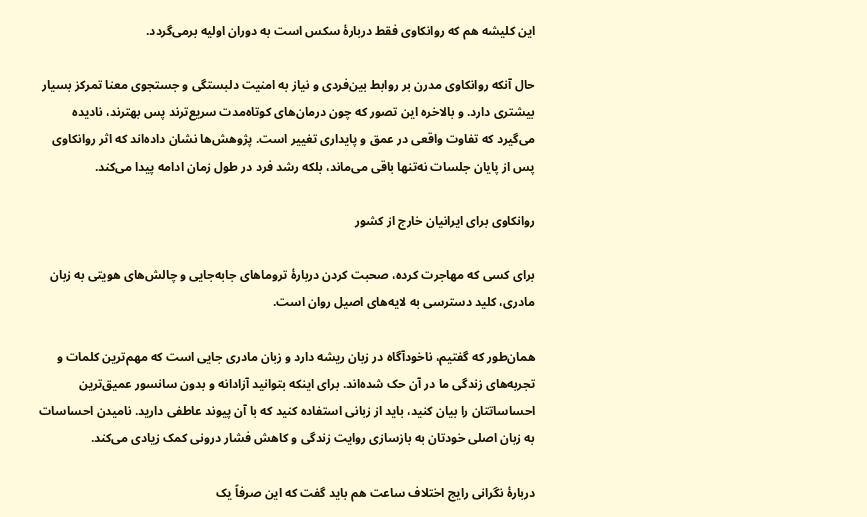این کلیشه هم که روانکاوی فقط دربارهٔ سکس است به دوران اولیه برمی‌گردد.

حال آنکه روانکاوی مدرن بر روابط بین‌فردی و نیاز به امنیت دلبستگی و جستجوی معنا تمرکز بسیار بیشتری دارد. و بالاخره این تصور که چون درمان‌های کوتاه‌مدت سریع‌ترند پس بهترند، نادیده می‌گیرد که تفاوت واقعی در عمق و پایداری تغییر است. پژوهش‌ها نشان داده‌اند که اثر روانکاوی پس از پایان جلسات نه‌تنها باقی می‌ماند، بلکه رشد فرد در طول زمان ادامه پیدا می‌کند.

روانکاوی برای ایرانیان خارج از کشور

برای کسی که مهاجرت کرده، صحبت کردن دربارهٔ تروماهای جابه‌جایی و چالش‌های هویتی به زبان مادری، کلید دسترسی به لایه‌های اصیل روان است.

همان‌طور که گفتیم، ناخودآگاه در زبان ریشه دارد و زبان مادری جایی است که مهم‌ترین کلمات و تجربه‌های زندگی ما در آن حک شده‌اند. برای اینکه بتوانید آزادانه و بدون سانسور عمیق‌ترین احساساتتان را بیان کنید، باید از زبانی استفاده کنید که با آن پیوند عاطفی دارید. نامیدن احساسات به زبان اصلی خودتان به بازسازی روایت زندگی و کاهش فشار درونی کمک زیادی می‌کند.

دربارهٔ نگرانی رایج اختلاف ساعت هم باید گفت که این صرفاً یک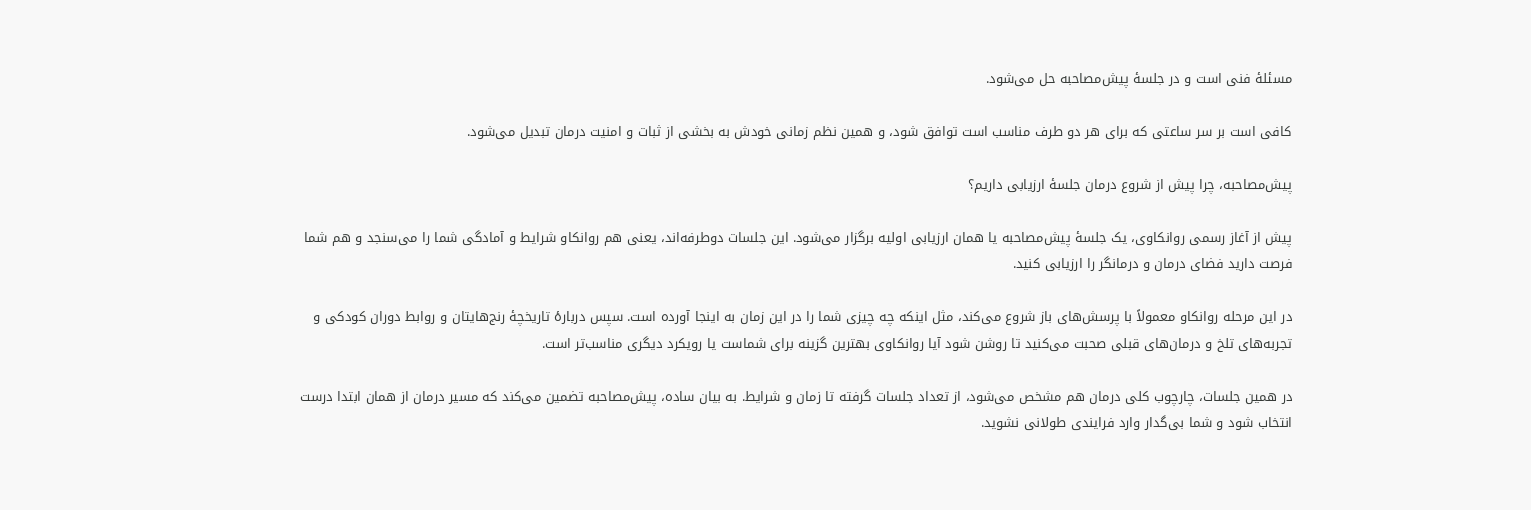مسئلهٔ فنی است و در جلسهٔ پیش‌مصاحبه حل می‌شود.

کافی است بر سر ساعتی که برای هر دو طرف مناسب است توافق شود، و همین نظم زمانی خودش به بخشی از ثبات و امنیت درمان تبدیل می‌شود.

پیش‌مصاحبه، چرا پیش از شروع درمان جلسهٔ ارزیابی داریم؟

پیش از آغاز رسمی روانکاوی، یک جلسهٔ پیش‌مصاحبه یا همان ارزیابی اولیه برگزار می‌شود. این جلسات دوطرفه‌اند، یعنی هم روانکاو شرایط و آمادگی شما را می‌سنجد و هم شما فرصت دارید فضای درمان و درمانگر را ارزیابی کنید.

در این مرحله روانکاو معمولاً با پرسش‌های باز شروع می‌کند، مثل اینکه چه چیزی شما را در این زمان به اینجا آورده است. سپس دربارهٔ تاریخچهٔ رنج‌هایتان و روابط دوران کودکی و تجربه‌های تلخ و درمان‌های قبلی صحبت می‌کنید تا روشن شود آیا روانکاوی بهترین گزینه برای شماست یا رویکرد دیگری مناسب‌تر است.

در همین جلسات، چارچوب کلی درمان هم مشخص می‌شود، از تعداد جلسات گرفته تا زمان و شرایط. به بیان ساده، پیش‌مصاحبه تضمین می‌کند که مسیر درمان از همان ابتدا درست انتخاب شود و شما بی‌گدار وارد فرایندی طولانی نشوید.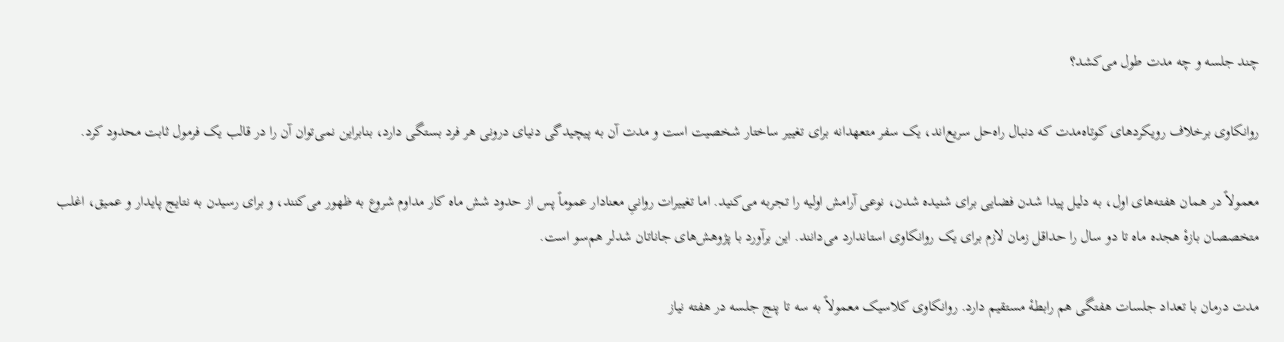چند جلسه و چه مدت طول می‌کشد؟

روانکاوی برخلاف رویکردهای کوتاه‌مدت که دنبال راه‌حل سریع‌اند، یک سفر متعهدانه برای تغییر ساختار شخصیت است و مدت آن به پیچیدگی دنیای درونی هر فرد بستگی دارد، بنابراین نمی‌توان آن را در قالب یک فرمول ثابت محدود کرد.

معمولاً در همان هفته‌های اول، به دلیل پیدا شدن فضایی برای شنیده شدن، نوعی آرامش اولیه را تجربه می‌کنید. اما تغییرات روانیِ معنادار عموماً پس از حدود شش ماه کار مداوم شروع به ظهور می‌کنند، و برای رسیدن به نتایج پایدار و عمیق، اغلب متخصصان بازهٔ هجده ماه تا دو سال را حداقل زمان لازم برای یک روانکاوی استاندارد می‌دانند. این برآورد با پژوهش‌های جاناتان شدلر هم‌سو است.

مدت درمان با تعداد جلسات هفتگی هم رابطهٔ مستقیم دارد. روانکاوی کلاسیک معمولاً به سه تا پنج جلسه در هفته نیاز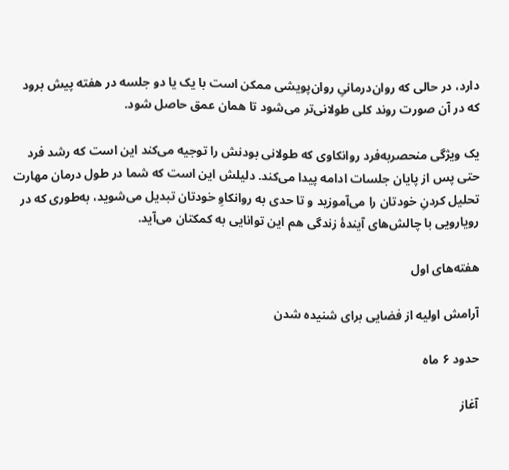دارد، در حالی که روان‌درمانیِ روان‌پویشی ممکن است با یک یا دو جلسه در هفته پیش برود که در آن صورت روند کلی طولانی‌تر می‌شود تا همان عمق حاصل شود.

یک ویژگی منحصربه‌فرد روانکاوی که طولانی بودنش را توجیه می‌کند این است که رشد فرد حتی پس از پایان جلسات ادامه پیدا می‌کند. دلیلش این است که شما در طول درمان مهارت تحلیل کردنِ خودتان را می‌آموزید و تا حدی به روانکاوِ خودتان تبدیل می‌شوید، به‌طوری که در رویارویی با چالش‌های آیندهٔ زندگی هم این توانایی به کمکتان می‌آید.

هفته‌های اول

آرامش اولیه از فضایی برای شنیده شدن

حدود ۶ ماه

آغاز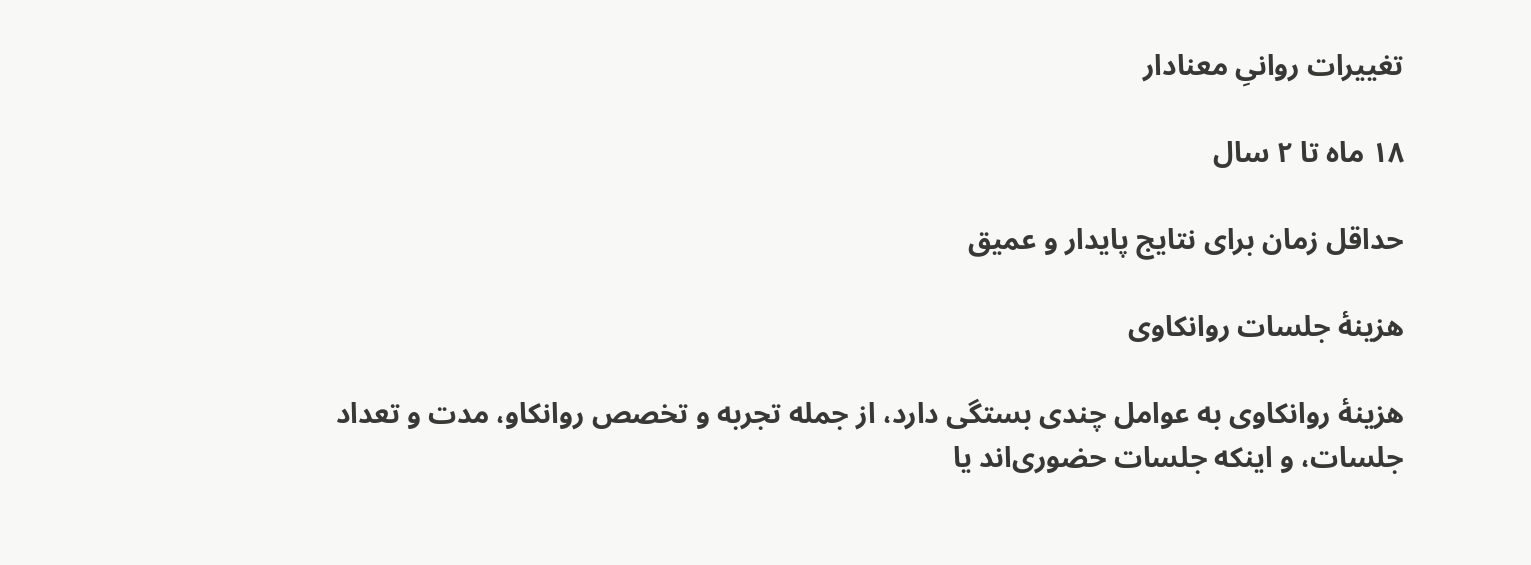تغییرات روانیِ معنادار

۱۸ ماه تا ۲ سال

حداقل زمان برای نتایج پایدار و عمیق

هزینهٔ جلسات روانکاوی

هزینهٔ روانکاوی به عوامل چندی بستگی دارد، از جمله تجربه و تخصص روانکاو، مدت و تعداد جلسات، و اینکه جلسات حضوری‌اند یا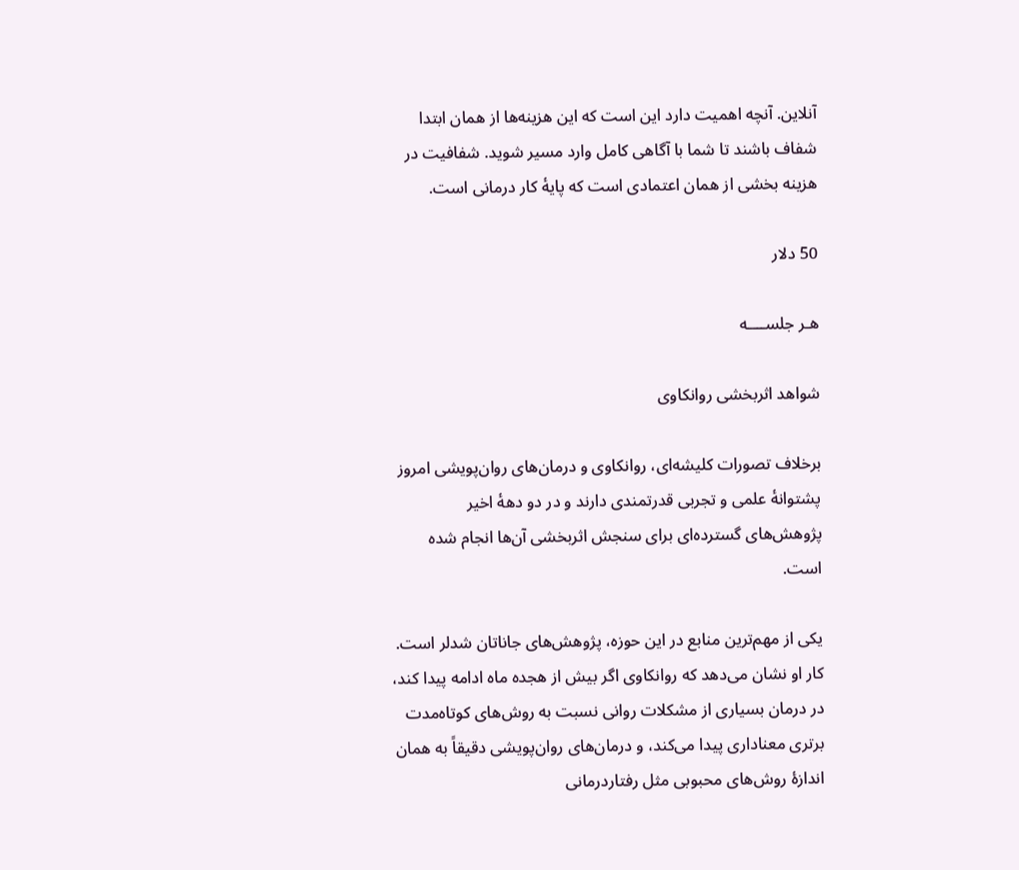آنلاین. آنچه اهمیت دارد این است که این هزینه‌ها از همان ابتدا شفاف باشند تا شما با آگاهی کامل وارد مسیر شوید. شفافیت در هزینه بخشی از همان اعتمادی است که پایهٔ کار درمانی است.

50 دلار

هـر جلســــه

شواهد اثربخشی روانکاوی

برخلاف تصورات کلیشه‌ای، روانکاوی و درمان‌های روان‌پویشی امروز پشتوانهٔ علمی و تجربی قدرتمندی دارند و در دو دههٔ اخیر پژوهش‌های گسترده‌ای برای سنجش اثربخشی آن‌ها انجام شده است.

یکی از مهم‌ترین منابع در این حوزه، پژوهش‌های جاناتان شدلر است. کار او نشان می‌دهد که روانکاوی اگر بیش از هجده ماه ادامه پیدا کند، در درمان بسیاری از مشکلات روانی نسبت به روش‌های کوتاه‌مدت برتری معناداری پیدا می‌کند، و درمان‌های روان‌پویشی دقیقاً به همان اندازهٔ روش‌های محبوبی مثل رفتاردرمانی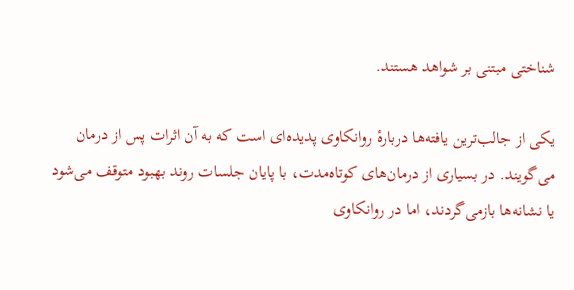شناختی مبتنی بر شواهد هستند.

یکی از جالب‌ترین یافته‌ها دربارهٔ روانکاوی پدیده‌ای است که به آن اثرات پس از درمان می‌گویند. در بسیاری از درمان‌های کوتاه‌مدت، با پایان جلسات روند بهبود متوقف می‌شود یا نشانه‌ها بازمی‌گردند، اما در روانکاوی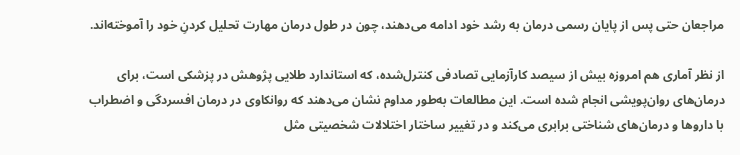مراجعان حتی پس از پایان رسمی درمان به رشد خود ادامه می‌دهند، چون در طول درمان مهارت تحلیل کردنِ خود را آموخته‌اند.

از نظر آماری هم امروزه بیش از سیصد کارآزمایی تصادفی کنترل‌شده، که استاندارد طلایی پژوهش در پزشکی است، برای درمان‌های روان‌پویشی انجام شده است. این مطالعات به‌طور مداوم نشان می‌دهند که روانکاوی در درمان افسردگی و اضطراب با داروها و درمان‌های شناختی برابری می‌کند و در تغییر ساختار اختلالات شخصیتی مثل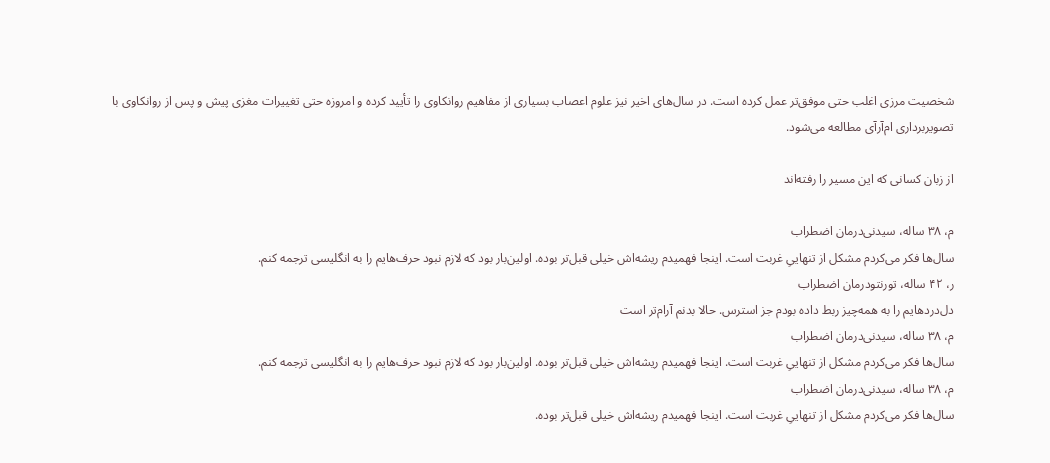شخصیت مرزی اغلب حتی موفق‌تر عمل کرده است. در سال‌های اخیر نیز علوم اعصاب بسیاری از مفاهیم روانکاوی را تأیید کرده و امروزه حتی تغییرات مغزی پیش و پس از روانکاوی با تصویربرداری ام‌آر‌آی مطالعه می‌شود.

از زبان کسانی که این مسیر را رفته‌اند

م، ۳۸ ساله، سیدنی‌درمان اضطراب
سال‌ها فکر می‌کردم مشکل از تنهاییِ غربت است. اینجا فهمیدم ریشه‌اش خیلی قبل‌تر بوده. اولین‌بار بود که لازم نبود حرف‌هایم را به انگلیسی ترجمه کنم.
ر، ۴۲ ساله، تورنتو‌درمان اضطراب
دل‌دردهایم را به همه‌چیز ربط داده بودم جز استرس. حالا بدنم آرام‌تر است
م، ۳۸ ساله، سیدنی‌درمان اضطراب
سال‌ها فکر می‌کردم مشکل از تنهاییِ غربت است. اینجا فهمیدم ریشه‌اش خیلی قبل‌تر بوده. اولین‌بار بود که لازم نبود حرف‌هایم را به انگلیسی ترجمه کنم.
م، ۳۸ ساله، سیدنی‌درمان اضطراب
سال‌ها فکر می‌کردم مشکل از تنهاییِ غربت است. اینجا فهمیدم ریشه‌اش خیلی قبل‌تر بوده.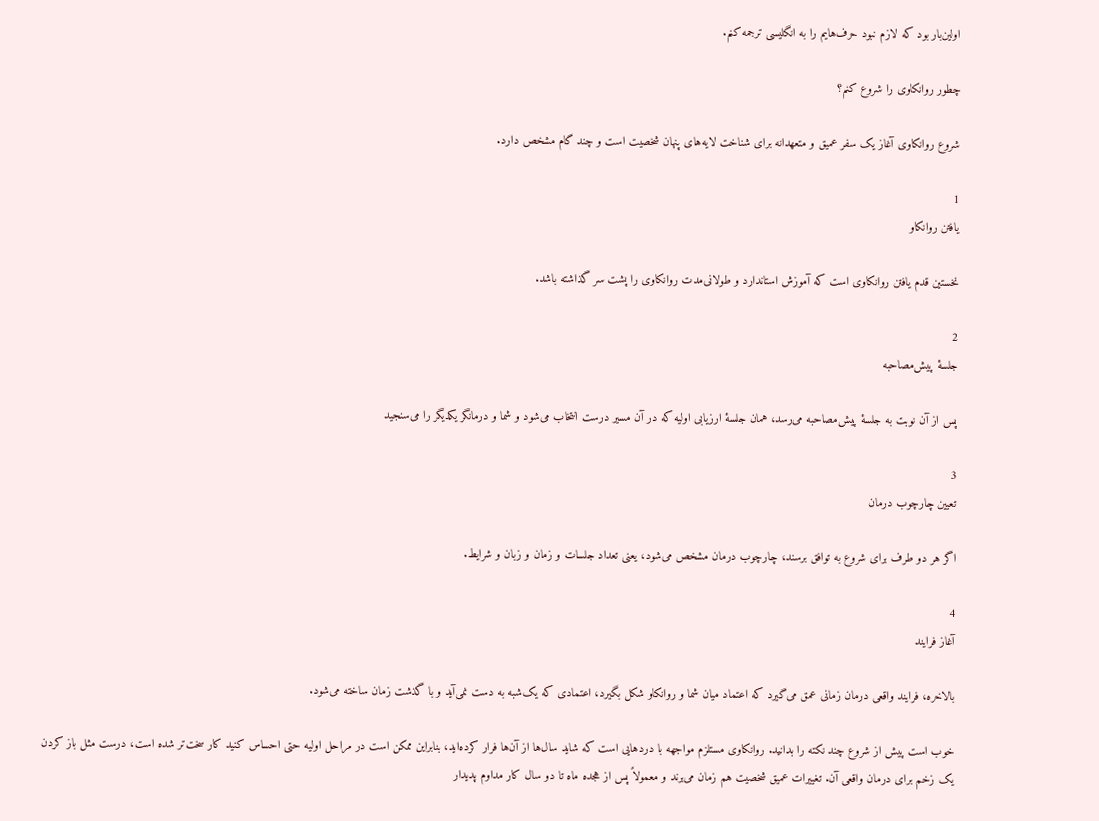اولین‌بار بود که لازم نبود حرف‌هایم را به انگلیسی ترجمه کنم.

چطور روانکاوی را شروع کنم؟

شروع روانکاوی آغاز یک سفر عمیق و متعهدانه برای شناخت لایه‌های پنهان شخصیت است و چند گام مشخص دارد.

1
یافتن روانکاو

نخستین قدم یافتن روانکاوی است که آموزش استاندارد و طولانی‌مدت روانکاوی را پشت سر گذاشته باشد.

2
جلسهٔ پیش‌مصاحبه

پس از آن نوبت به جلسهٔ پیش‌مصاحبه می‌رسد، همان جلسهٔ ارزیابی اولیه که در آن مسیر درست انتخاب می‌شود و شما و درمانگر یکدیگر را می‌سنجید

3
تعیین چارچوب درمان

اگر هر دو طرف برای شروع به توافق برسند، چارچوب درمان مشخص می‌شود، یعنی تعداد جلسات و زمان و زبان و شرایط.

4
آغاز فرایند

بالاخره، فرایند واقعی درمان زمانی عمق می‌گیرد که اعتماد میان شما و روانکاو شکل بگیرد، اعتمادی که یک‌شبه به دست نمی‌آید و با گذشت زمان ساخته می‌شود.

خوب است پیش از شروع چند نکته را بدانید. روانکاوی مستلزم مواجهه با دردهایی است که شاید سال‌ها از آن‌ها فرار کرده‌اید، بنابراین ممکن است در مراحل اولیه حتی احساس کنید کار سخت‌تر شده است، درست مثل باز کردن یک زخم برای درمان واقعی آن. تغییرات عمیق شخصیت هم زمان می‌برند و معمولاً پس از هجده ماه تا دو سال کار مداوم پدیدار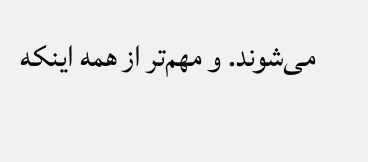می‌شوند. و مهم‌تر از همه اینکه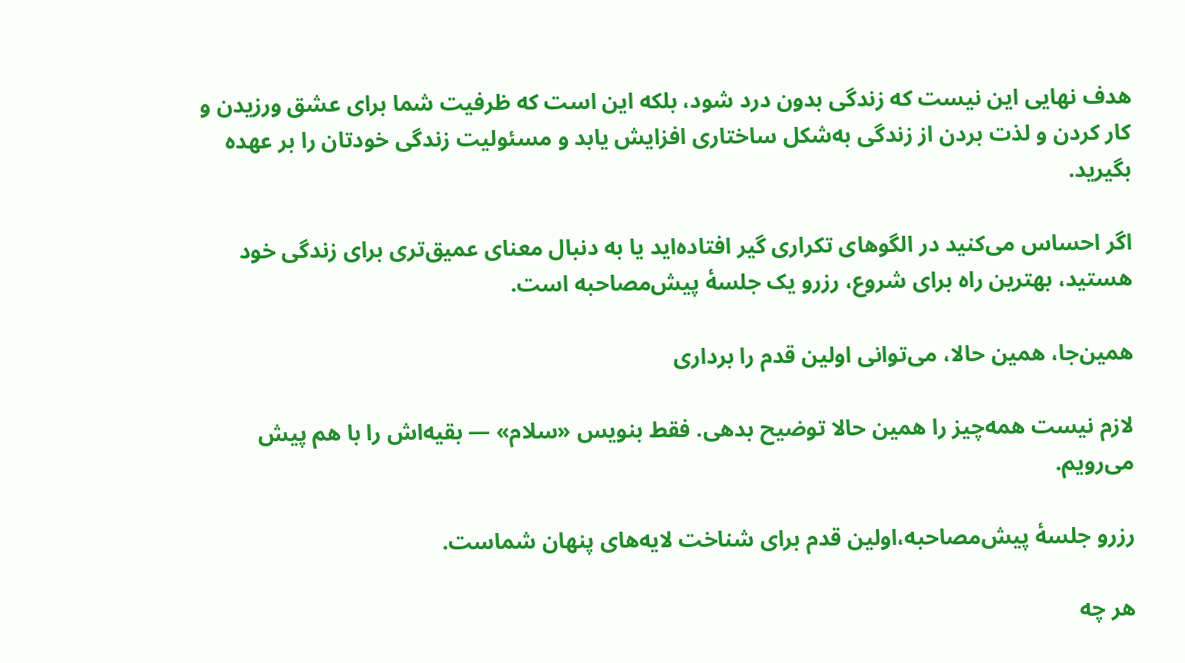هدف نهایی این نیست که زندگی بدون درد شود، بلکه این است که ظرفیت شما برای عشق ورزیدن و کار کردن و لذت بردن از زندگی به‌شکل ساختاری افزایش یابد و مسئولیت زندگی خودتان را بر عهده بگیرید.

اگر احساس می‌کنید در الگوهای تکراری گیر افتاده‌اید یا به دنبال معنای عمیق‌تری برای زندگی خود هستید، بهترین راه برای شروع، رزرو یک جلسهٔ پیش‌مصاحبه است.

همین‌جا، همین حالا، می‌توانی اولین قدم را برداری

لازم نیست همه‌چیز را همین حالا توضیح بدهی. فقط بنویس «سلام» — بقیه‌اش را با هم پیش می‌رویم.

رزرو جلسهٔ پیش‌مصاحبه،اولین قدم برای شناخت لایه‌های پنهان شماست.

هر چه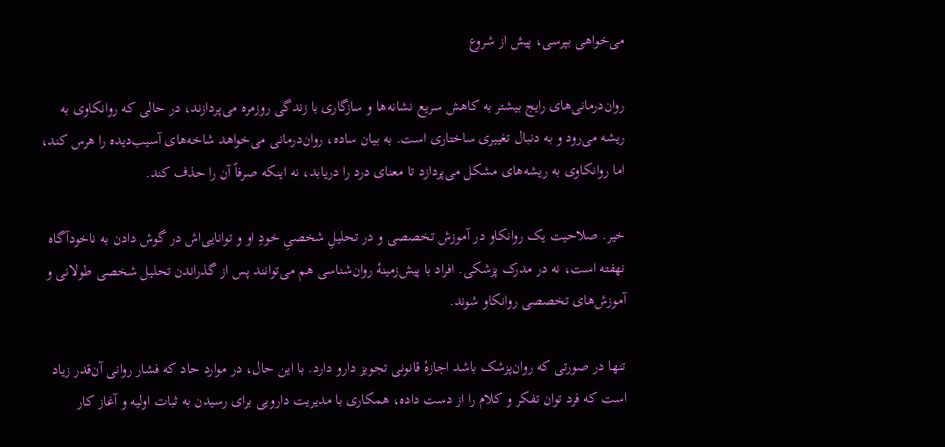می‌خواهی بپرسی، پیش از شروع

روان‌درمانی‌های رایج بیشتر به کاهش سریع نشانه‌ها و سازگاری با زندگی روزمره می‌پردازند، در حالی که روانکاوی به ریشه می‌رود و به دنبال تغییری ساختاری است. به بیان ساده، روان‌درمانی می‌خواهد شاخه‌های آسیب‌دیده را هرس کند، اما روانکاوی به ریشه‌های مشکل می‌پردازد تا معنای درد را دریابد، نه اینکه صرفاً آن را حذف کند.

خیر. صلاحیت یک روانکاو در آموزش تخصصی و در تحلیلِ شخصیِ خودِ او و توانایی‌اش در گوش دادن به ناخودآگاه نهفته است، نه در مدرک پزشکی. افراد با پیش‌زمینهٔ روان‌شناسی هم می‌توانند پس از گذراندن تحلیل شخصی طولانی و آموزش‌های تخصصی روانکاو شوند.

تنها در صورتی که روان‌پزشک باشد اجازهٔ قانونی تجویز دارو دارد. با این حال، در موارد حاد که فشار روانی آن‌قدر زیاد است که فرد توان تفکر و کلام را از دست داده، همکاری با مدیریت دارویی برای رسیدن به ثبات اولیه و آغاز کار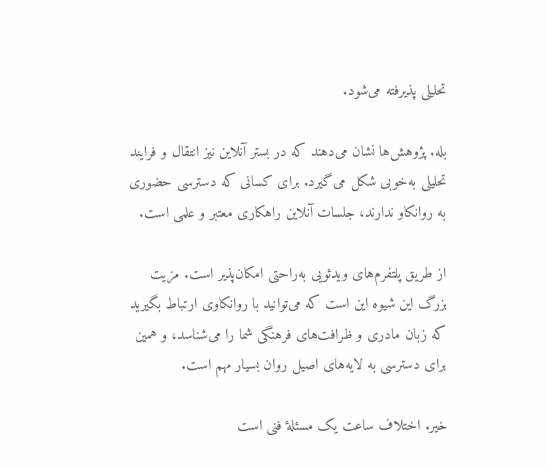تحلیلی پذیرفته می‌شود.

بله. پژوهش‌ها نشان می‌دهند که در بستر آنلاین نیز انتقال و فرایند تحلیلی به‌خوبی شکل می‌گیرد. برای کسانی که دسترسی حضوری به روانکاو ندارند، جلسات آنلاین راهکاری معتبر و علمی است.

از طریق پلتفرم‌های ویدئویی به‌راحتی امکان‌پذیر است. مزیت بزرگ این شیوه این است که می‌توانید با روانکاوی ارتباط بگیرید که زبان مادری و ظرافت‌های فرهنگی شما را می‌شناسد، و همین برای دسترسی به لایه‌های اصیل روان بسیار مهم است.

خیر. اختلاف ساعت یک مسئلهٔ فنی است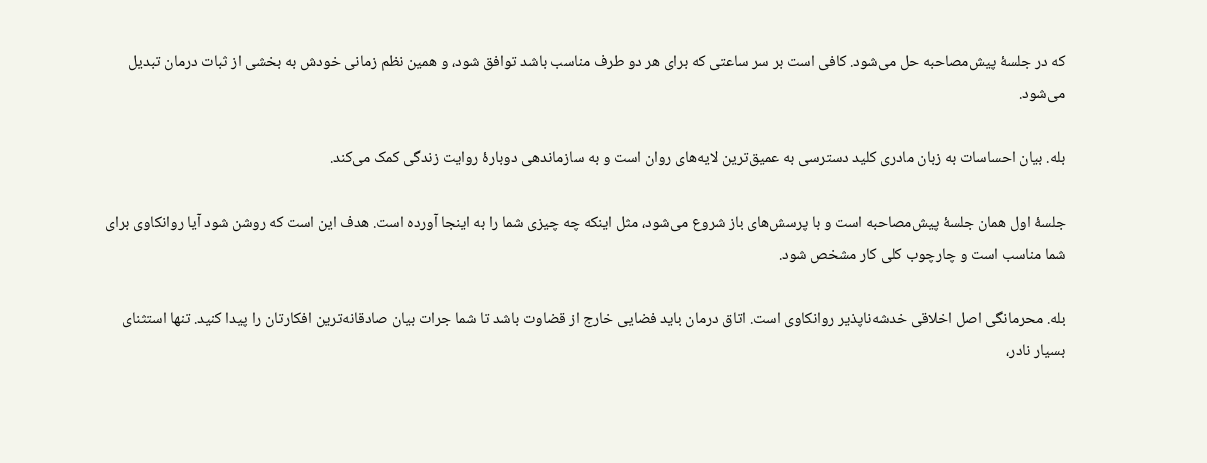که در جلسهٔ پیش‌مصاحبه حل می‌شود. کافی است بر سر ساعتی که برای هر دو طرف مناسب باشد توافق شود، و همین نظم زمانی خودش به بخشی از ثبات درمان تبدیل می‌شود.

بله. بیان احساسات به زبان مادری کلید دسترسی به عمیق‌ترین لایه‌های روان است و به سازماندهی دوبارهٔ روایت زندگی کمک می‌کند.

جلسهٔ اول همان جلسهٔ پیش‌مصاحبه است و با پرسش‌های باز شروع می‌شود، مثل اینکه چه چیزی شما را به اینجا آورده است. هدف این است که روشن شود آیا روانکاوی برای شما مناسب است و چارچوب کلی کار مشخص شود.

بله. محرمانگی اصل اخلاقی خدشه‌ناپذیر روانکاوی است. اتاق درمان باید فضایی خارج از قضاوت باشد تا شما جرات بیان صادقانه‌ترین افکارتان را پیدا کنید. تنها استثنای بسیار نادر،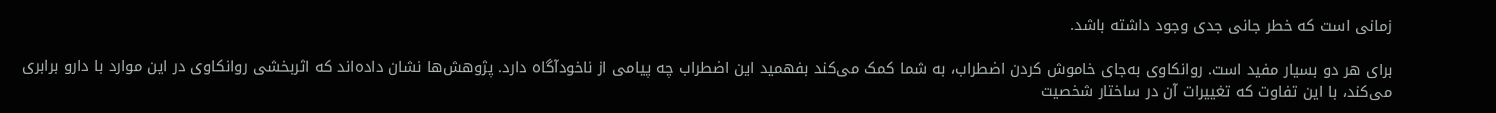زمانی است که خطر جانی جدی وجود داشته باشد.

برای هر دو بسیار مفید است. روانکاوی به‌جای خاموش کردن اضطراب، به شما کمک می‌کند بفهمید این اضطراب چه پیامی از ناخودآگاه دارد. پژوهش‌ها نشان داده‌اند که اثربخشی روانکاوی در این موارد با دارو برابری می‌کند، با این تفاوت که تغییرات آن در ساختار شخصیت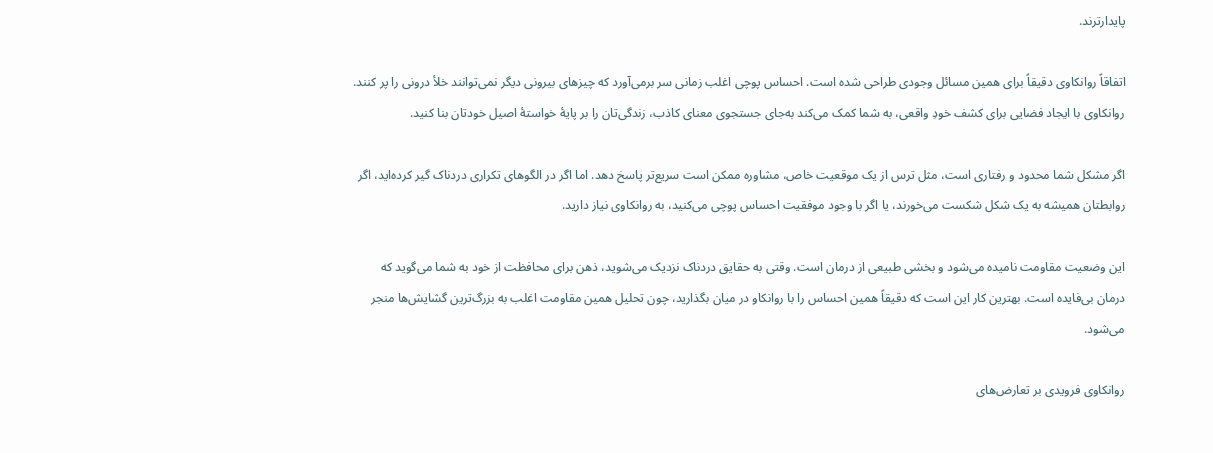پایدارترند.

اتفاقاً روانکاوی دقیقاً برای همین مسائل وجودی طراحی شده است. احساس پوچی اغلب زمانی سر برمی‌آورد که چیزهای بیرونی دیگر نمی‌توانند خلأ درونی را پر کنند. روانکاوی با ایجاد فضایی برای کشف خودِ واقعی، به شما کمک می‌کند به‌جای جستجوی معنای کاذب، زندگی‌تان را بر پایهٔ خواستهٔ اصیل خودتان بنا کنید.

اگر مشکل شما محدود و رفتاری است، مثل ترس از یک موقعیت خاص، مشاوره ممکن است سریع‌تر پاسخ دهد. اما اگر در الگوهای تکراری دردناک گیر کرده‌اید، اگر روابطتان همیشه به یک شکل شکست می‌خورند، یا اگر با وجود موفقیت احساس پوچی می‌کنید، به روانکاوی نیاز دارید.

این وضعیت مقاومت نامیده می‌شود و بخشی طبیعی از درمان است. وقتی به حقایق دردناک نزدیک می‌شوید، ذهن برای محافظت از خود به شما می‌گوید که درمان بی‌فایده است. بهترین کار این است که دقیقاً همین احساس را با روانکاو در میان بگذارید، چون تحلیل همین مقاومت اغلب به بزرگ‌ترین گشایش‌ها منجر می‌شود.

روانکاوی فرویدی بر تعارض‌های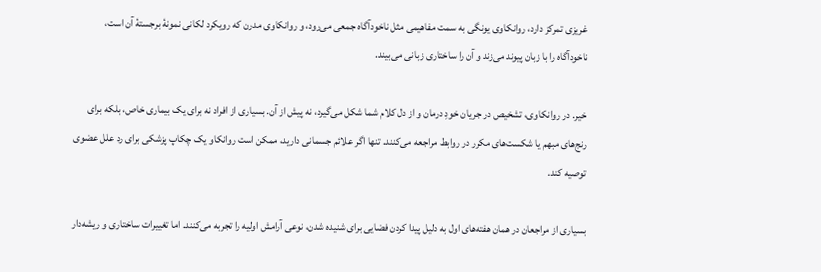غریزی تمرکز دارد، روانکاوی یونگی به سمت مفاهیمی مثل ناخودآگاه جمعی می‌رود، و روانکاوی مدرن که رویکرد لکانی نمونهٔ برجستهٔ آن است، ناخودآگاه را با زبان پیوند می‌زند و آن را ساختاری زبانی می‌بیند.

خیر. در روانکاوی، تشخیص در جریان خودِ درمان و از دل کلام شما شکل می‌گیرد، نه پیش از آن. بسیاری از افراد نه برای یک بیماری خاص، بلکه برای رنج‌های مبهم یا شکست‌های مکرر در روابط مراجعه می‌کنند. تنها اگر علائم جسمانی دارید، ممکن است روانکاو یک چکاپ پزشکی برای رد علل عضوی توصیه کند.

بسیاری از مراجعان در همان هفته‌های اول به دلیل پیدا کردن فضایی برای شنیده شدن، نوعی آرامش اولیه را تجربه می‌کنند. اما تغییرات ساختاری و ریشه‌دار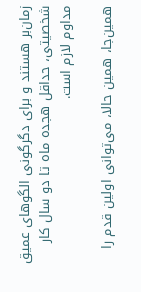زمان‌بر هستند و برای دگرگونی الگوهای عمیق شخصیتی، حداقل هجده ماه تا دو سال کار مداوم لازم است.

همین‌جا، همین حالا، می‌توانی اولین قدم را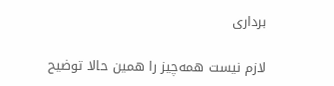برداری

لازم نیست همه‌چیز را همین حالا توضیح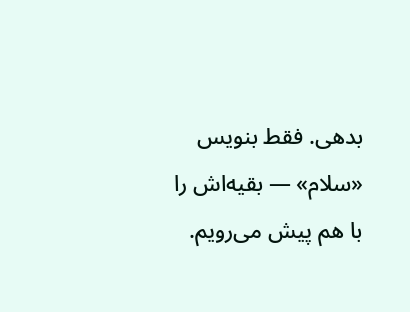بدهی. فقط بنویس «سلام» — بقیه‌اش را با هم پیش می‌رویم.